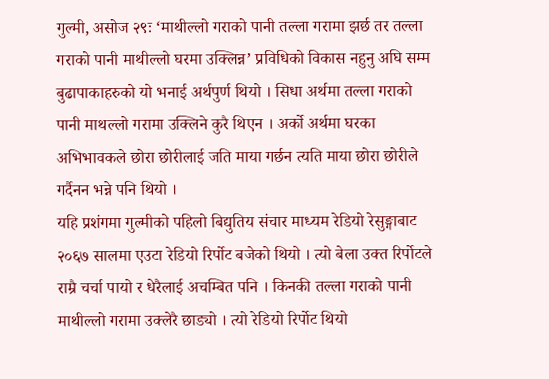गुल्मी, असोज २९ः ‘माथील्लो गराको पानी तल्ला गरामा झर्छ तर तल्ला गराको पानी माथील्लो घरमा उक्लिन्न’ प्रविधिको विकास नहुनु अघि सम्म बुढापाकाहरुको यो भनाई अर्थपुर्ण थियो । सिधा अर्थमा तल्ला गराको पानी माथल्लो गरामा उक्लिने कुरै थिएन । अर्को अर्थमा घरका अभिभावकले छोरा छोरीलाई जति माया गर्छन त्यति माया छोरा छोरीले गर्दैनन भन्ने पनि थियो ।
यहि प्रशंगमा गुल्मीको पहिलो बिद्युतिय संचार माध्यम रेडियो रेसुङ्गाबाट २०६७ सालमा एउटा रेडियो रिर्पोट बजेको थियो । त्यो बेला उक्त रिर्पोटले राम्रै चर्चा पायो र धेरैलाई अचम्बित पनि । किनकी तल्ला गराको पानी माथील्लो गरामा उक्लेरै छाड्यो । त्यो रेडियो रिर्पोट थियो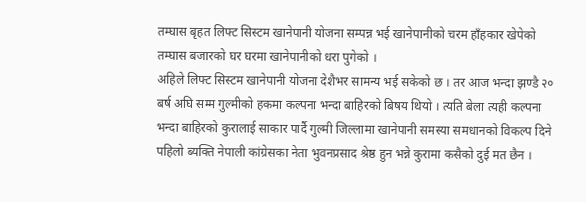तम्घास बृहत लिफ्ट सिस्टम खानेपानी योजना सम्पन्न भई खानेपानीको चरम हाँहकार खेपेको तम्घास बजारको घर घरमा खानेपानीको धरा पुगेको ।
अहिले लिफ्ट सिस्टम खानेपानी योजना देशैभर सामन्य भई सकेको छ । तर आज भन्दा झण्डै २० बर्ष अघि सम्म गुल्मीको हकमा कल्पना भन्दा बाहिरको बिषय थियो । त्यति बेला त्यही कल्पना भन्दा बाहिरको कुरालाई साकार पार्दै गुल्मी जिल्लामा खानेपानी समस्या समधानको विकल्प दिने पहिलो ब्यक्ति नेपाली कांग्रेसका नेता भुवनप्रसाद श्रेष्ठ हुन भन्ने कुरामा कसैको दुई मत छैन ।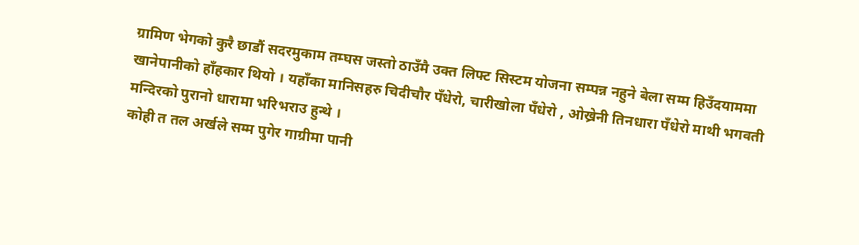ग्रामिण भेगको कुरै छाडौं सदरमुकाम तम्घस जस्तो ठाउँमै उक्त लिफ्ट सिस्टम योजना सम्पन्न नहुने बेला सम्म हिउँदयाममा खानेपानीको हाँहकार थियो । यहाँका मानिसहरु चिदीचौर पँधेरो, चारीखोला पँधेरो , ओख्रेनी तिनधारा पँधेरो माथी भगवती मन्दिरको पुरानो धारामा भरिभराउ हुन्थे ।
कोही त तल अर्खले सम्म पुगेर गाग्रीमा पानी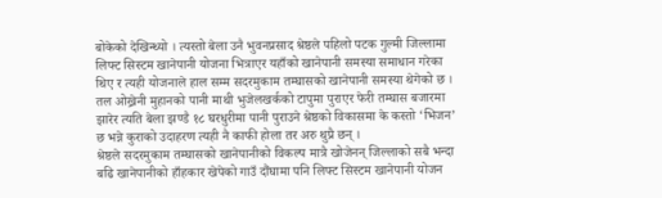बोकेको देखिन्थ्यो । त्यस्तो बेला उनै भुवनप्रसाद श्रेष्ठले पहिलो पटक गुल्मी जिल्लामा लिफ्ट सिस्टम खानेपानी योजना भित्राएर यहाँको खानेपानी समस्या समाधान गरेका थिए र त्यही योजनाले हाल सम्म सदरमुकाम तम्घासको खानेपानी समस्या थेगेको छ । तल ओख्रेनी मुहानको पानी माथी भुजेलखर्कको टापुमा पुराएर फेरी तम्घास बजारमा झारेर त्यति बेला झण्डै १८ घरधुरीमा पानी पुराउने श्रेष्ठको विकासमा के कस्तो ‘भिजन’ छ भन्ने कुराको उदाहरण त्यही नै काफी होला तर अरु थुप्रै छन् ।
श्रेष्ठले सदरमुकाम तम्घासको खानेपानीको विकल्प मात्रै खोजेनन् जिल्लाको सबै भन्दा बढि खानेपानीको हाँहकार खेपेको गाउँ दौंघामा पनि लिफ्ट सिस्टम खानेपानी योजन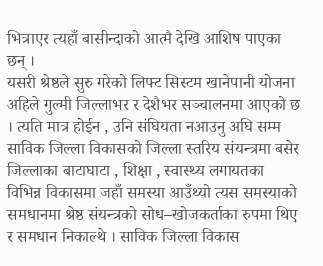भित्राएर त्यहाँ बासीन्दाको आत्मै देखि आशिष पाएका छन् ।
यसरी श्रेष्ठले सुरु गरेको लिफ्ट सिस्टम खानेपानी योजना अहिले गुल्मी जिल्लाभर र देशैभर सञ्चालनमा आएको छ । त्यति मात्र होईन , उनि संघियता नआउनु अघि सम्म साविक जिल्ला विकासको जिल्ला स्तरिय संयन्त्रमा बसेर जिल्लाका बाटाघाटा , शिक्षा , स्वास्थ्य लगायतका विभिन्न विकासमा जहाँ समस्या आउँथ्यो त्यस समस्याको समधानमा श्रेष्ठ संयन्त्रको सोध–खोजकर्ताका रुपमा थिए र समधान निकाल्थे । साविक जिल्ला विकास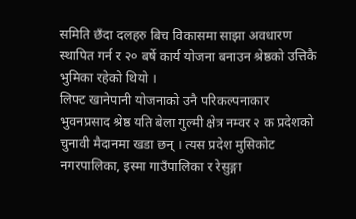समिति छँदा दलहरु बिच विकासमा साझा अवधारण स्थापित गर्न र २० बर्षे कार्य योजना बनाउन श्रेष्ठको उत्तिकै भुमिका रहेको थियो ।
लिफ्ट खानेपानी योजनाको उनै परिकल्पनाकार भुवनप्रसाद श्रेष्ठ यति बेला गुल्मी क्षेत्र नम्वर २ क प्रदेशको चुनावी मैदानमा खडा छन् । त्यस प्रदेश मुसिकोट नगरपालिका, इस्मा गाउँपालिका र रेसुङ्गा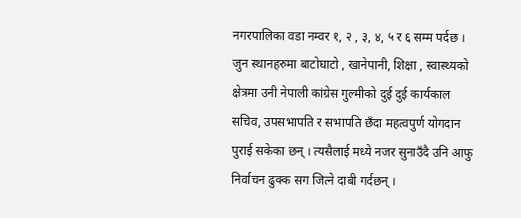नगरपालिका वडा नम्वर १, २ , ३, ४, ५ र ६ सम्म पर्दछ । जुन स्थानहरुमा बाटोघाटो , खानेपानी, शिक्षा , स्वास्थ्यको क्षेत्रमा उनी नेपाली कांग्रेस गुल्मीको दुई दुई कार्यकाल सचिव, उपसभापति र सभापति छँदा महत्वपुर्ण योगदान पुराई सकेका छन् । त्यसैलाई मध्ये नजर सुनाउँदै उनि आफु निर्वाचन ढुक्क सग जित्ने दाबी गर्दछन् ।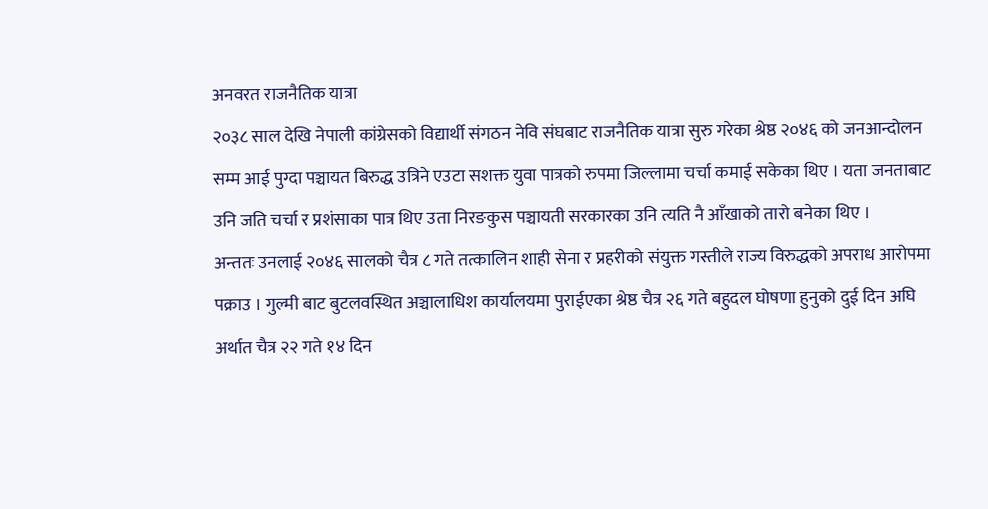अनवरत राजनैतिक यात्रा
२०३८ साल देखि नेपाली कांग्रेसको विद्यार्थी संगठन नेवि संघबाट राजनैतिक यात्रा सुरु गरेका श्रेष्ठ २०४६ को जनआन्दोलन सम्म आई पुग्दा पञ्चायत बिरुद्ध उत्रिने एउटा सशक्त युवा पात्रको रुपमा जिल्लामा चर्चा कमाई सकेका थिए । यता जनताबाट उनि जति चर्चा र प्रशंसाका पात्र थिए उता निरङकुस पञ्चायती सरकारका उनि त्यति नै आँखाको तारो बनेका थिए ।
अन्ततः उनलाई २०४६ सालको चैत्र ८ गते तत्कालिन शाही सेना र प्रहरीको संयुक्त गस्तीले राज्य विरुद्धको अपराध आरोपमा पक्राउ । गुल्मी बाट बुटलवस्थित अञ्चालाधिश कार्यालयमा पुराईएका श्रेष्ठ चैत्र २६ गते बहुदल घोषणा हुनुको दुई दिन अघि अर्थात चैत्र २२ गते १४ दिन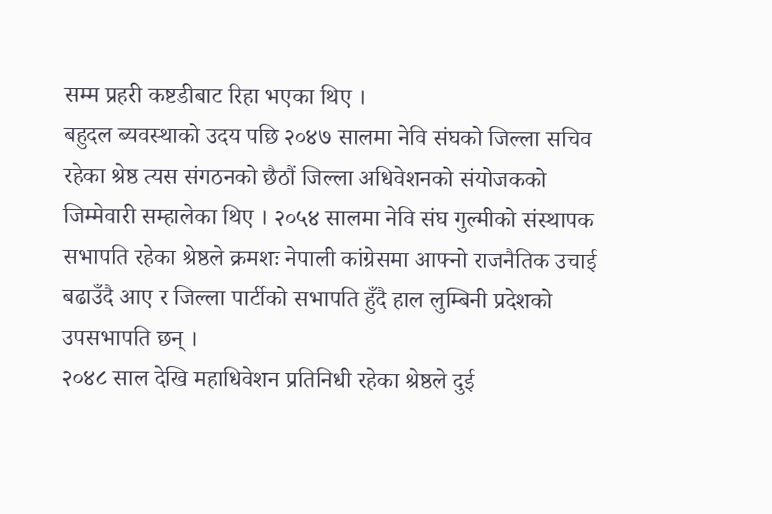सम्म प्रहरी कष्टडीबाट रिहा भएका थिए ।
बहुदल ब्यवस्थाको उदय पछि २०४७ सालमा नेवि संघको जिल्ला सचिव रहेका श्रेष्ठ त्यस संगठनको छैठौं जिल्ला अधिवेशनको संयोजकको जिम्मेवारी सम्हालेका थिए । २०५४ सालमा नेवि संघ गुल्मीको संस्थापक सभापति रहेका श्रेष्ठले क्रमशः नेपाली कांग्रेसमा आफ्नो राजनैतिक उचाई बढाउँदै आए र जिल्ला पार्टीको सभापति हुँदै हाल लुम्बिनी प्रदेशको उपसभापति छन् ।
२०४८ साल देखि महाधिवेशन प्रतिनिधी रहेका श्रेष्ठले दुई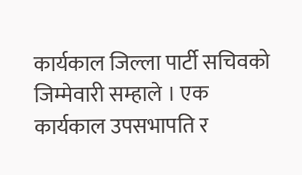कार्यकाल जिल्ला पार्टी सचिवको जिम्मेवारी सम्हाले । एक कार्यकाल उपसभापति र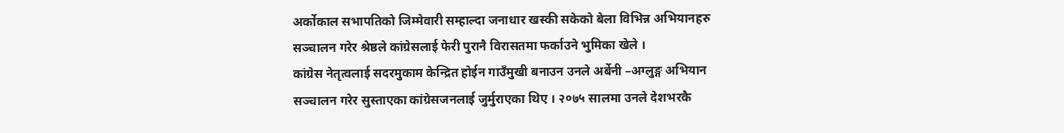अर्कोकाल सभापतिको जिम्मेवारी सम्हाल्दा जनाधार खस्की सकेको बेला विभिन्न अभियानहरु सञ्चालन गरेर श्रेष्ठले कांग्रेसलाई फेरी पुरानै विरासतमा फर्काउने भुमिका खेले ।
कांग्रेस नेतृत्वलाई सदरमुकाम केन्द्रित होईन गाउँमुखी बनाउन उनले अर्बेनी –अग्लुङ्ग अभियान सञ्चालन गरेर सुस्ताएका कांग्रेसजनलाई जुर्मुराएका थिए । २०७५ सालमा उनले देशभरकै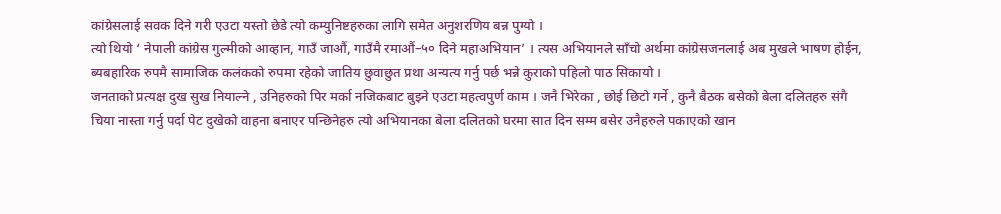कांग्रेसलाई सवक दिने गरी एउटा यस्तो छेडे त्यो कम्युनिष्टहरुका लागि समेत अनुशरणिय बन्न पुग्यो ।
त्यो थियो ‘ नेपाली कांग्रेस गुल्मीको आव्हान, गाउँ जाऔं, गाउँमै रमाऔं–५० दिने महाअभियान’ । त्यस अभियानले साँचो अर्थमा कांग्रेसजनलाई अब मुखले भाषण होईन, ब्यबहारिक रुपमै सामाजिक कलंकको रुपमा रहेको जातिय छुवाछुत प्रथा अन्यत्य गर्नु पर्छ भन्ने कुराको पहिलो पाठ सिकायो ।
जनताको प्रत्यक्ष दुख सुख नियाल्ने , उनिहरुको पिर मर्का नजिकबाट बुझ्ने एउटा महत्वपुर्ण काम । जनै भिरेका , छोई छिटो गर्ने , कुनै बैठक बसेको बेला दलितहरु संगै चिया नास्ता गर्नु पर्दा पेट दुखेको वाहना बनाएर पन्छिनेहरु त्यो अभियानका बेला दलितको घरमा सात दिन सम्म बसेर उनैहरुले पकाएको खान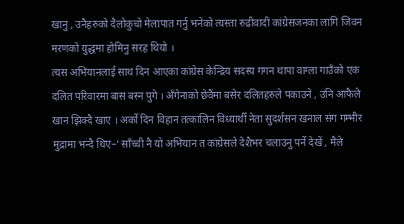खानु , उनैहरुको दैलोकुचो मेलापात गर्नु भनेको त्यस्ता रुढीवादी कांग्रेसजनका लागि जिवन मरणको युद्धमा होमिनु सरह थियो ।
त्यस अभियानलाई साथ दिन आएका कांग्रेस केन्द्रिय सदस्य गगन थापा वाग्ला गाउँको एक दलित परिवारमा बास बस्न पुगे । अँगेनाको छेवैंमा बसेर दलितहरुले पकाउने , उनि आफैले खान झिक्दै खाए । अर्को दिन विहान तत्कालिन विध्यार्थी नेता सुदर्शसन खनाल संग गम्भीर मुद्रामा भन्दै थिए–‘ साँच्ची नै यो अभियान त कांग्रेसले देशैभर चलाउनु पर्ने देखें , मैले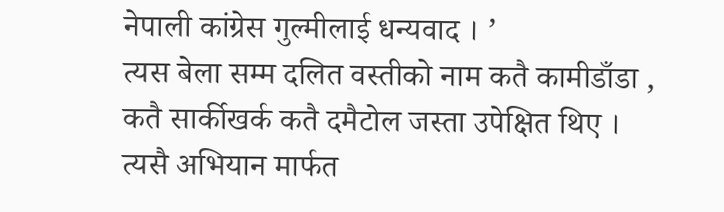नेपाली कांग्रेस गुल्मीलाई धन्यवाद । ’
त्यस बेला सम्म दलित वस्तीको नाम कतै कामीडाँडा , कतै सार्कीखर्क कतै दमैटोल जस्ता उपेक्षित थिए । त्यसै अभियान मार्फत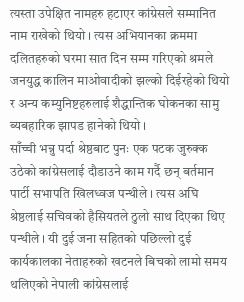त्यस्ता उपेक्षित नामहरु हटाएर कांग्रेसले सम्मानित नाम राखेको थियो । त्यस अभियानका क्रममा दलितहरुको घरमा सात दिन सम्म गरिएको श्रमले जनयुद्ध कालिन माओवादीको झल्को दिईरहेको थियो र अन्य कम्युनिष्टहरुलाई शैद्धान्तिक घोकनका सामु ब्यबहारिक झापड हानेको थियो ।
साँच्ची भन्नु पर्दा श्रेष्ठबाट पुनः एक पटक जुरुक्क उठेको कांग्रेसलाई दौडाउने काम गर्दै छन् बर्तमान पार्टी सभापति खिलध्वज पन्थीले । त्यस अघि श्रेष्ठलाई सचिवको हैसियतले ठुलो साथ दिएका थिए पन्थीले । यी दुई जना सहितको पछिल्लो दुई कार्यकालका नेताहरुको खटनले बिचको लामो समय थलिएको नेपाली कांग्रेसलाई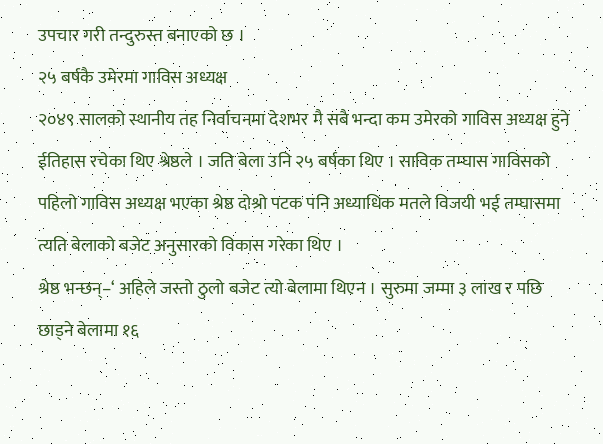उपचार गरी तन्दुरुस्त बनाएको छ ।
२५ बर्षकै उमेरमा गाविस अध्यक्ष
२०४९ सालको स्थानीय तह निर्वाचनमा देशभर मै सबै भन्दा कम उमेरको गाविस अध्यक्ष हुने ईतिहास रचेका थिए श्रेष्ठले । जति बेला उनि २५ बर्षका थिए । साविक तम्घास गाविसको पहिलो गाविस अध्यक्ष भएका श्रेष्ठ दोश्रो पटक पनि अध्याधिक मतले विजयी भई तम्घासमा त्यति बेलाको बजेट अनुसारको विकास गरेका थिए ।
श्रेष्ठ भन्छन्–‘ अहिले जस्तो ठुलो बजेट त्यो बेलामा थिएन । सुरुमा जम्मा ३ लाख र पछि छाड्ने बेलामा १६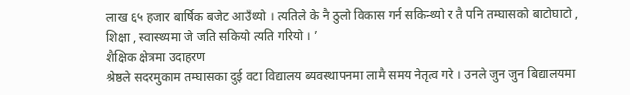लाख ६५ हजार बार्षिक बजेट आउँथ्यो । त्यतिले के नै ठुलो विकास गर्न सकिन्थ्यो र तै पनि तम्घासको बाटोघाटो , शिक्षा , स्वास्थ्यमा जे जति सकियो त्यति गरियो । ’
शैक्षिक क्षेत्रमा उदाहरण
श्रेष्ठले सदरमुकाम तम्घासका दुई वटा विद्यालय ब्यवस्थापनमा लामै समय नेतृत्व गरे । उनले जुन जुन बिद्यालयमा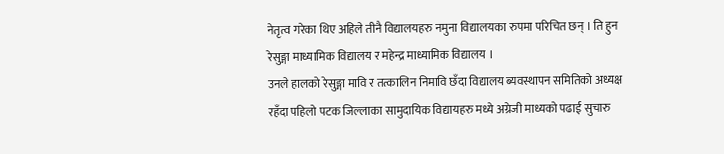नेतृत्व गरेका थिए अहिले तीनै विद्यालयहरु नमुना विद्यालयका रुपमा परिचित छन् । ति हुन रेसुङ्गा माध्यामिक विद्यालय र महेन्द्र माध्यामिक विद्यालय ।
उनले हालको रेसुङ्गा मावि र तत्कालिन निमावि छँदा विद्यालय ब्यवस्थापन समितिको अध्यक्ष रहँदा पहिलो पटक जिल्लाका सामुदायिक विद्यायहरु मध्ये अग्रेजी माध्यको पढाई सुचारु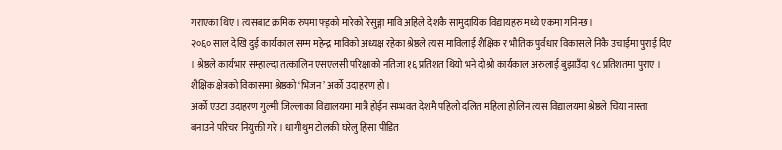गराएका थिए । त्यसबाट क्रमिक रुपमा फ्ड्को मारेको रेसुङ्गा मावि अहिले देशकै सामुदायिक विद्यायहरु मध्ये एकमा गनिन्छ ।
२०६० साल देखि दुई कार्यकाल सम्म महेन्द्र माविको अध्यक्ष रहेका श्रेष्ठले त्यस माविलाई शैक्षिक र भौतिक पुर्वधार विकासले निकै उचाईमा पुराई दिए । श्रेष्ठले कार्यभार सम्हाल्दा तत्कालिन एसएलसी परिक्षाको नतिजा १६ प्रतिशत थियो भने दोश्रो कार्यकाल अरुलाई बुझाउँदा ९८ प्रतिशतमा पुराए । शैक्षिक क्षेत्रको विकासमा श्रेष्ठको ‘भिजन’ अर्को उदाहरण हो ।
अर्को एउटा उदाहरण गुल्मी जिल्लाका विद्यालयमा मात्रै होईन सम्भवत देशमै पहिलो दलित महिला होलिन त्यस विद्यालयमा श्रेष्ठले चिया नास्ता बनाउने परिचर नियुक्ती गरे । धागीथुम टोलकी घरेलु हिसा पीडित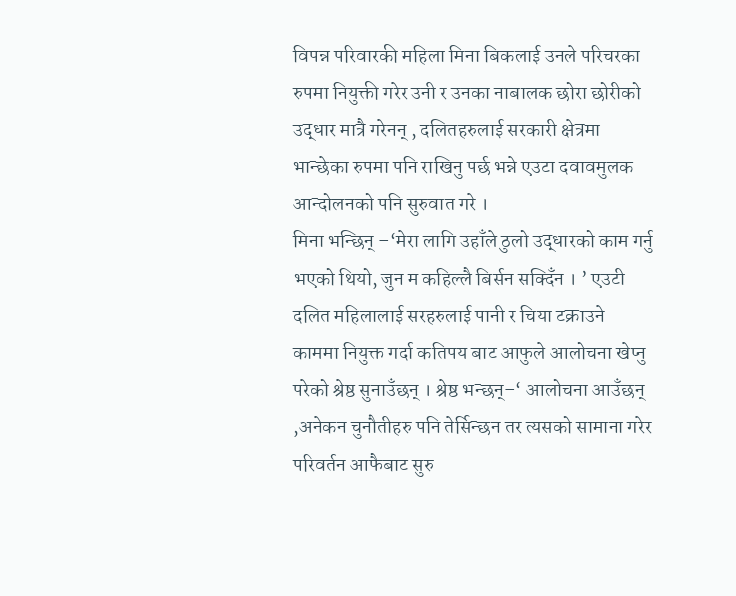विपन्न परिवारकी महिला मिना बिकलाई उनले परिचरका रुपमा नियुक्ती गरेर उनी र उनका नाबालक छोरा छोरीको उद्धार मात्रै गरेनन् , दलितहरुलाई सरकारी क्षेत्रमा भान्छेका रुपमा पनि राखिनु पर्छ भन्ने एउटा दवावमुलक आन्दोलनको पनि सुरुवात गरे ।
मिना भन्छिन् –‘मेरा लागि उहाँले ठुलो उद्धारको काम गर्नु भएको थियो, जुन म कहिल्लै बिर्सन सक्दिँन । ’ एउटी दलित महिलालाई सरहरुलाई पानी र चिया टक्राउने काममा नियुक्त गर्दा कतिपय बाट आफुले आलोचना खेप्नु परेको श्रेष्ठ सुनाउँछन् । श्रेष्ठ भन्छन्–‘ आलोचना आउँछन् ,अनेकन चुनौतीहरु पनि तेर्सिन्छन तर त्यसको सामाना गरेर परिवर्तन आफैबाट सुरु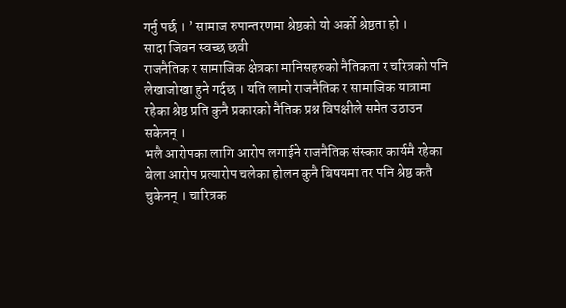गर्नु पर्छ । ’ सामाज रुपान्तरणमा श्रेष्ठको यो अर्को श्रेष्ठता हो ।
सादा जिवन स्वच्छ छवी
राजनैतिक र सामाजिक क्षेत्रका मानिसहरुको नैतिकता र चरित्रको पनि लेखाजोखा हुने गर्दछ । यति लामो राजनैतिक र सामाजिक यात्रामा रहेका श्रेष्ठ प्रति कुनै प्रकारको नैतिक प्रश्न विपक्षीले समेत उठाउन सकेनन् ।
भलै आरोपका लागि आरोप लगाईने राजनैतिक संस्कार कार्यमै रहेका बेला आरोप प्रत्यारोप चलेका होलन कुनै बिषयमा तर पनि श्रेष्ठ कतै चुकेनन् । चारित्रक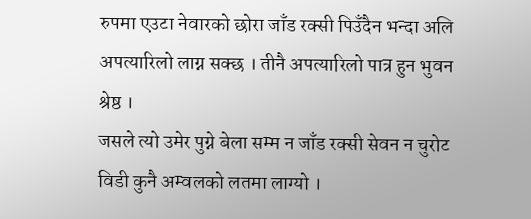रुपमा एउटा नेवारको छोरा जाँड रक्सी पिउँदैन भन्दा अलि अपत्यारिलो लाग्न सक्छ । तीनै अपत्यारिलो पात्र हुन भुवन श्रेष्ठ ।
जसले त्यो उमेर पुग्ने बेला सम्म न जाँड रक्सी सेवन न चुरोट विडी कुनै अम्वलको लतमा लाग्यो ।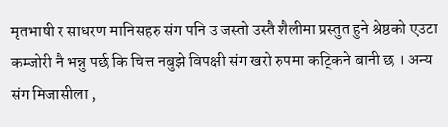मृतभाषी र साधरण मानिसहरु संग पनि उ जस्तो उस्तै शैलीमा प्रस्तुत हुने श्रेष्ठको एउटा कम्जोरी नै भन्नु पर्छ कि चित्त नबुझे विपक्षी संग खरो रुपमा कट्किने बानी छ । अन्य संग मिजासीला ,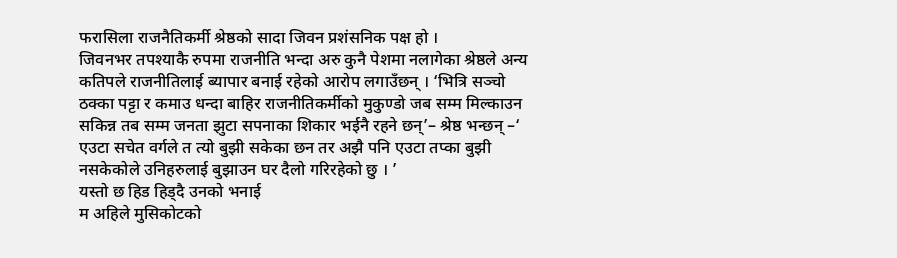फरासिला राजनैतिकर्मी श्रेष्ठको सादा जिवन प्रशंसनिक पक्ष हो ।
जिवनभर तपश्याकै रुपमा राजनीति भन्दा अरु कुनै पेशमा नलागेका श्रेष्ठले अन्य कतिपले राजनीतिलाई ब्यापार बनाई रहेको आरोप लगाउँछन् । ‘भित्रि सञ्चो ठक्का पट्टा र कमाउ धन्दा बाहिर राजनीतिकर्मीको मुकुण्डो जब सम्म मिल्काउन सकिन्न तब सम्म जनता झुटा सपनाका शिकार भईनै रहने छन्’– श्रेष्ठ भन्छन् –‘ एउटा सचेत वर्गले त त्यो बुझी सकेका छन तर अझै पनि एउटा तप्का बुझी नसकेकोले उनिहरुलाई बुझाउन घर दैलो गरिरहेको छु । ’
यस्तो छ हिड हिड्दै उनको भनाई
म अहिले मुसिकोटको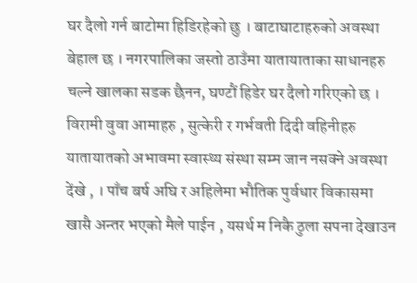घर दैलो गर्न बाटोमा हिडिरहेको छु । बाटाघाटाहरुको अवस्था बेहाल छ । नगरपालिका जस्तो ठाउँमा यातायाताका साधानहरु चल्ने खालका सडक छैनन, घण्टौं हिडेर घर दैलो गरिएको छ ।
विरामी वुवा आमाहरु , सुत्केरी र गर्भवती दिदी वहिनीहरु यातायातको अभावमा स्वास्थ्य संस्था सम्म जान नसक्ने अवस्था देंखे , । पाँच बर्ष अघि र अहिलेमा भौतिक पुर्वधार विकासमा खासै अन्तर भएको मैले पाईन , यसर्थ म निकै ठुला सपना देखाउन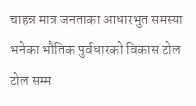चाहन्न मात्र जनताका आधारभुत समस्या भनेका भौतिक पुर्वधारको विकास टोल टोल सम्म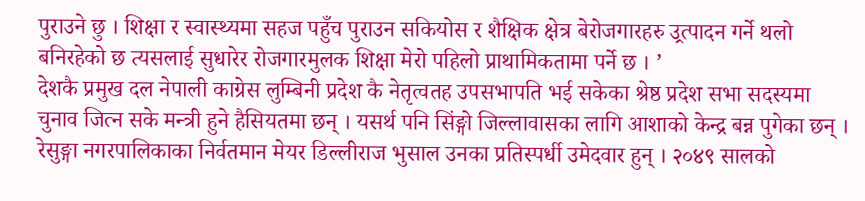पुराउने छु । शिक्षा र स्वास्थ्यमा सहज पहुँच पुराउन सकियोस र शैक्षिक क्षेत्र बेरोजगारहरु उ्रत्पादन गर्ने थलो बनिरहेको छ त्यसलाई सुधारेर रोजगारमुलक शिक्षा मेरो पहिलो प्राथामिकतामा पर्ने छ । ’
देशकै प्रमुख दल नेपाली काग्रेस लुम्बिनी प्रदेश कै नेतृत्वतह उपसभापति भई सकेका श्रेष्ठ प्रदेश सभा सदस्यमा चुनाव जित्न सके मन्त्री हुने हैसियतमा छन् । यसर्थ पनि सिंङ्गो जिल्लावासका लागि आशाको केन्द्र बन्न पुगेका छन् ।
रेसुङ्गा नगरपालिकाका निर्वतमान मेयर डिल्लीराज भुसाल उनका प्रतिस्पर्धी उमेदवार हुन् । २०४९ सालको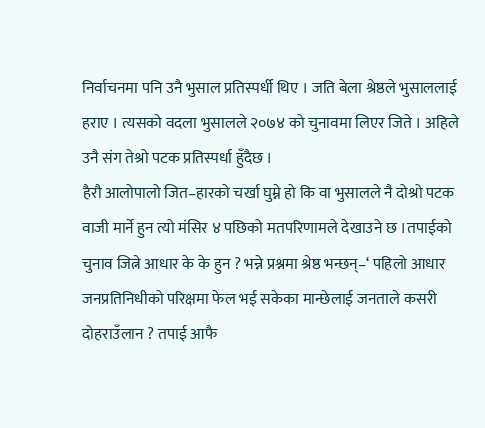निर्वाचनमा पनि उनै भुसाल प्रतिस्पर्धी थिए । जति बेला श्रेष्ठले भुसाललाई हराए । त्यसको वदला भुसालले २०७४ को चुनावमा लिएर जिते । अहिले उनै संग तेश्रो पटक प्रतिस्पर्धा हुँदैछ ।
हैरौ आलोपालो जित–हारको चर्खा घुम्ने हो कि वा भुसालले नै दोश्रो पटक वाजी मार्ने हुन त्यो मंसिर ४ पछिको मतपरिणामले देखाउने छ ।तपाईको चुनाव जित्ने आधार के के हुन ? भन्ने प्रश्नमा श्रेष्ठ भन्छन्–‘ पहिलो आधार जनप्रतिनिधीको परिक्षमा फेल भई सकेका मान्छेलाई जनताले कसरी दोहराउँलान ? तपाई आफै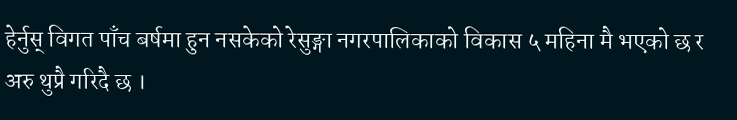हेर्नुस् विगत पाँच बर्षमा हुन नसकेको रेसुङ्गा नगरपालिकाको विकास ५ महिना मै भएको छ र अरु थुप्रै गरिदै छ ।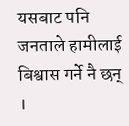यसबाट पनि जनताले हामीलाई बिश्वास गर्ने नै छन् ।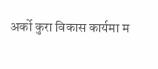अर्को कुरा विकास कार्यमा म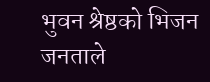भुवन श्रेष्ठको भिजन जनताले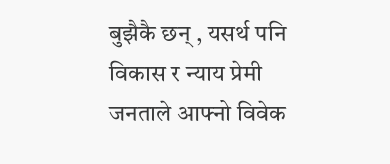बुझैकै छन् , यसर्थ पनि विकास र न्याय प्रेमी जनताले आफ्नो विवेक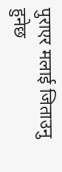पुराएर मलाई जिताउनु हुनेछ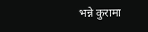भन्ने कुरामा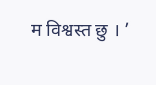म विश्वस्त छु । ’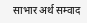साभार अर्थ सम्वाद